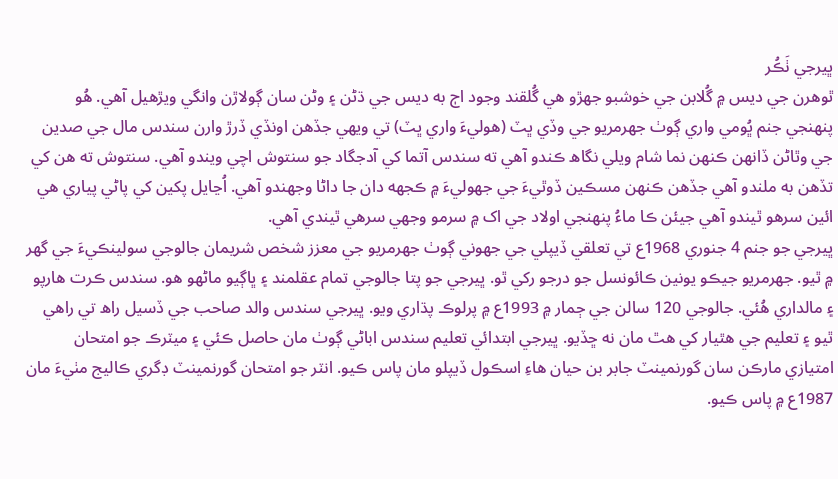ڀيرجي ٺَڪُر
ٿوهرن جي ديس ۾ گُلابن جي خوشبو جهڙو هي گُلقند وجود اڄ به ديس جي ڌڻن ۽ وڻن سان ڳولاڙن وانگي ويڙهيل آھي. هُو پنهنجي جنم ڀُومي واري ڳوٺ جهرمريو جي وڏي ڀٽ (هوليءَ واري ڀٽ) تي ويهي جڏھن اونڏي ڏرڙ وارن سندس مال جي صدين جي وٿاڻن ڏانهن ڪنهن نما شام ويلي نگاھ ڪندو آھي ته سندس آتما کي آدجگاد جو سنتوش اچي ويندو آھي. سنتوش ته هن کي تڏھن به ملندو آھي جڏھن ڪنهن مسڪين ڏوٿيءَ جي جهوليءَ ۾ ڪجهه دان جا داڻا وجهندو آھي. اُڃايل پکين کي پاڻي پياري هي ائين سرهو ٿيندو آھي جيئن ڪا ماءُ پنهنجي اولاد جي اک ۾ سرمو وجهي سرهي ٿيندي آھي.
ڀيرجي جو جنم 4 جنوري 1968ع تي تعلقي ڏيپلي جي جهوني ڳوٺ جهرمريو جي معزز شخص شريمان جالوجي سولينڪيءَ جي گهر ۾ ٿيو. جهرمريو جيڪو يونين ڪائونسل جو درجو رکي ٿو. ڀيرجي جو پتا جالوجي تمام عقلمند ۽ ڀاڳيو ماڻهو هو. سندس ڪرت هارپو ۽ مالداري هُئي. جالوجي 120 سالن جي ڄمار ۾ 1993ع ۾ پرلوڪ پڌاري ويو. ڀيرجي سندس والد صاحب جي ڏسيل راھ تي راهي ٿيو ۽ تعليم جي هٿيار کي هٿ مان نه ڇڏيو. ڀيرجي ابتدائي تعليم سندس اباڻي ڳوٺ مان حاصل ڪئي ۽ ميٽرڪ جو امتحان امتيازي مارڪن سان گورنمينٽ جابر بن حيان هاءِ اسڪول ڏيپلو مان پاس ڪيو. انٽر جو امتحان گورنمينٽ ڊگري ڪاليج مٺيءَ مان 1987ع ۾ پاس ڪيو.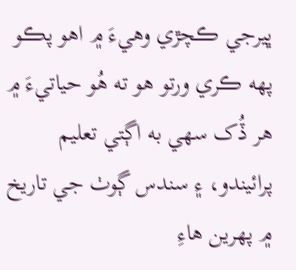ڀيرجي ڪچڙي وهيءَ ۾ اهو پڪو پهه ڪري ورتو هو ته هُو حياتيءَ ۾ هر ڏُک سهي به اڳتي تعليم پرائيندو، ۽ سندس ڳوٺ جي تاريخ ۾ پهرين هاءِ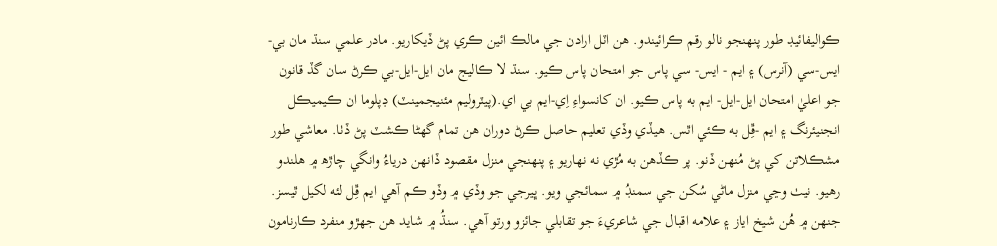ڪواليفائيڊ طور پنهنجو نالو رقم ڪرائيندو. هن اٽل ارادن جي مالڪ ائين ڪري پڻ ڏيکاريو. مادر علمي سنڌ مان بي-ايس-سي (آنرس) ۽ ايم - ايس- سي پاس جو امتحان پاس ڪيو. سنڌ لا ڪاليج مان ايل-ايل-بي ڪرڻ سان گڏ قانون جو اعليٰ امتحان ايل-ايل- ايم به پاس ڪيو. ان کانسواءِ اِي-ايم بي اي.(پيٽروليم مئنيجمينٽ) ڊپلوما ان ڪيميڪل انجنيئرنگ ۽ ايم -ڦِل به ڪئي اٿس. هيڏي وڏي تعليم حاصل ڪرڻ دوران هن تمام گهڻا ڪشٽ پڻ ڏٺا. معاشي طور مشڪلاتن کي پڻ مُنهن ڏنو. پر ڪڏھن به مُڙي نه نهاريو ۽ پنهنجي منزل مقصود ڏانهن درياءُ وانگي چاڙھ ۾ هلندو رهيو. نيٺ وڃي منزل ماڻي سُکن جي سمنڊُ ۾ سمائجي ويو. ڀيرجي جو وڏي ۾ وڏو ڪم آھي ايم ڦِل لئه لکيل ٿيسز. جنهن ۾ هُن شيخ اياز ۽ علامه اقبال جي شاعريءَ جو تقابلي جائزو ورتو آھي. سنڌُ ۾ شايد هن جهڙو منفرد ڪارنامون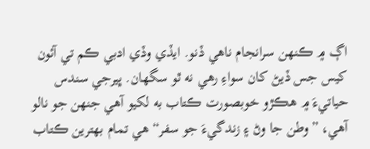اڳ ۾ ڪنهن سرانجام ناهي ڏنو. ايڏي وڏي ادبي ڪم تي آئون کيس جس ڏيڻ کان سواءِ رهي نه ٿو سگهان. ڀيرجي سندس حياتيءَ ۾ هڪڙو خوبصورت ڪتاب به لکيو آھي جنهن جو نالو آھي، ”وطن جا وڻ ۽ زندگيءَ جو سفر“ هي تمام بهترين ڪتاب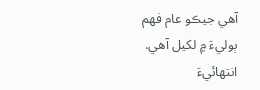آھي جيڪو عام فهم ٻوليءَ ۾ لکيل آھي. انتهائيءَ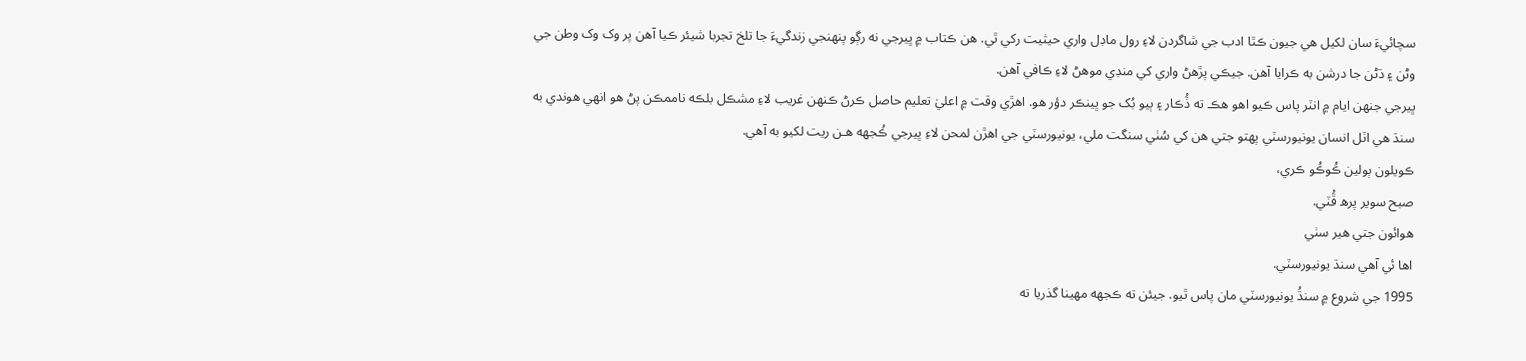سچائيءَ سان لکيل هي جيون ڪٿا ادب جي شاگردن لاءِ رول ماڊل واري حيثيت رکي ٿي. هن ڪتاب ۾ ڀيرجي نه رڳو پنهنجي زندگيءَ جا تلخ تجربا شيئر ڪيا آھن پر وک وک وطن جي وڻن ۽ ڌڻن جا درشن به ڪرايا آھن. جيڪي پڙھڻ واري کي منڊي موهڻ لاءِ ڪافي آھن.
ڀيرجي جنهن ايام ۾ انٽر پاس ڪيو اھو ھڪ ته ڏُڪار ۽ ٻيو بُک جو ڀينڪر دؤر هو. اهڙي وقت ۾ اعليٰ تعليم حاصل ڪرڻ ڪنھن غريب لاءِ مشڪل بلڪه ناممڪن پڻ ھو انھي ھوندي به سنڌ هي اٽل انسان يونيورسٽي پھتو جتي ھن کي سُٺي سنگت ملي، يونيورسٽي جي اهڙن لمحن لاءِ ڀيرجي ڪُجهه ھـن ريت لکيو به آھي.
ڪويلون ٻولين ڪُوڪُو ڪري،
صبح سوير پرھ ڦُٽي.
ھوائون جتي ھير سٺي
اھا ئي آھي سنڌ يونيورسٽي.
1995 جي شروع ۾ سنڌُ يونيورسٽي مان پاس ٿيو. جيئن ته ڪجهه مھينا گذريا ته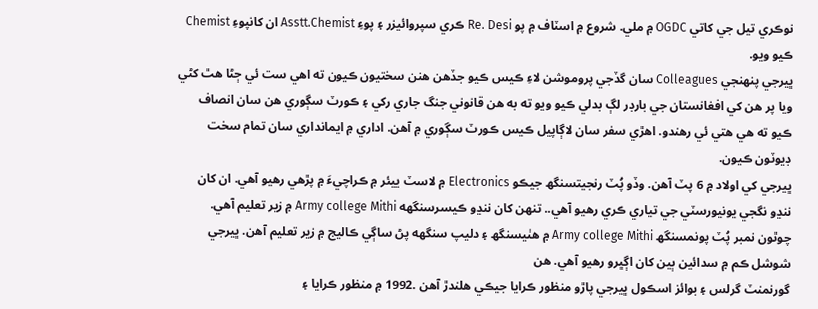نوڪري تيل جي کاتي OGDC ۾ ملي. شروع ۾ اسٽاف ۾ پو Re. Desi ڪري سپروائيزر ۽ پوءِ Asstt.Chemist ان کانپوءِ Chemist ڪيو ويو.
ڀيرجي پنھنجي Colleagues سان گڏجي پروموشن لاءِ ڪيس ڪيو جڏھن ھنن سختيون ڪيون ته اھي ست ئي ڄڻا ھٿ کڻي ويا پر ھن کي افغانستان جي بارڊر لڳ بدلي ڪيو ويو ته به ھن قانوني جنگ جاري رکي ۽ ڪورٽ سڳوري ھن سان انصاف ڪيو ته ھي ھتي ئي رھندو. اھڙي سفر سان لاڳاپيل ڪيس ڪورٽ سڳوري ۾ آھن. اداري ۾ ايمانداري سان تمام سخت ڊيوٽون ڪيون.
ڀيرجي کي اولاد ۾ 6 پٽ آھن. وڏو پُٽ رنجيتسنگھ جيڪو Electronics ۾ لاسٽ ييئر ۾ ڪراچيءَ ۾ پڙھي رهيو آھي. ان کان ننڍو نگجي يونيورسٽي جي تياري ڪري رهيو آھي.. تنهن کان ننڍو ڪيسرسنگهه Army college Mithi ۾ زير تعليم آھي. چوٿون نمبر پُٽ پونمسنگھ Army college Mithi ۾ ھٺيسنگھ ۽ دليپ سنگهه پڻ ساڳي ڪاليج ۾ زير تعليم آھن. ڀيرجي شوشل ڪم ۾ سدائين ٻين کان اڳڀرو رهيو آھي. هن
گورنمنٽ گرلس ۽ بوائز اسڪول ڀيرجي پاڙو منظور ڪرايا جيڪي ھلندڙ آھن .1992 ۾ منظور ڪرايا ۽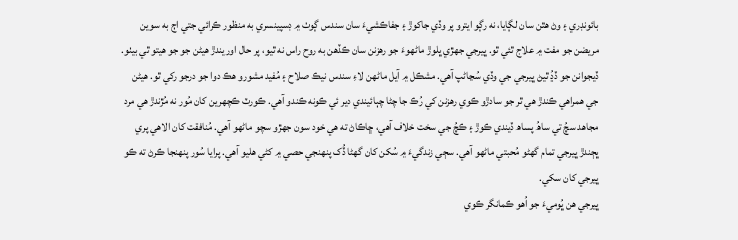بائونڊري ۽ وڻ ھٿن سان لڳايا، نه رڳو ايترو پر وڏي جاکوڙ ۽ جفاڪشيءَ سان سندس ڳوٺ ۾ ڊسپينسري به منظور ڪرائي جتي اڄ به سوين مريضن جو مفت ۾ علاج ٿئي ٿو. ڀيرجي جهڙي ڀلوڙ ماڻهوءَ جو رھزنن سان ڪڏھن به روح راس نه ٿيو، پر حال اوريندڙ هيڻن جو جو ھيتو ٿي بيٺو. ڏيجوانن جو ڏڍُ ٿيڻ ڀيرجي جي وڏي سُڃاڻپ آھي. مشڪل ۾ آيل ماڻهن لاءِ سندس نيڪ صلاح ۽ مُفيد مشورو ھڪ دوا جو درجو رکي ٿو. هيڻن جي همراهي ڪندڙ هي ٿر جو سادڙو ڪوي رهزنن کي رُڪ جا چڻا چٻائيندي دير ئي ڪونه ڪندو آھي. ڪورٽ ڪچهرين کان مُور نه مُڙندڙ هي مرد مجاهد سچُ تي ساھُ پساھ ڏيندي ڪوڙ ۽ ڪچُ جي سخت خلاف آھي، ڇاڪاڻ ته هي خود سون جهڙو سچو ماڻهو آھي. مُنافقت کان الاهي پري ڀڄندڙ ڀيرجي تمام گهڻو مُحبتي ماڻهو آھي. سڄي زندگيءَ ۾ سُکن کان گهڻا ڏُک پنهنجي حصي ۾ کڻي هليو آھي. پرايا سُور پنهنجا ڪرڻ ته ڪو ڀيرجي کان سکي.
ڀيرجي هن ڀُوميءَ جو اُهو ڪمانگر ڪوي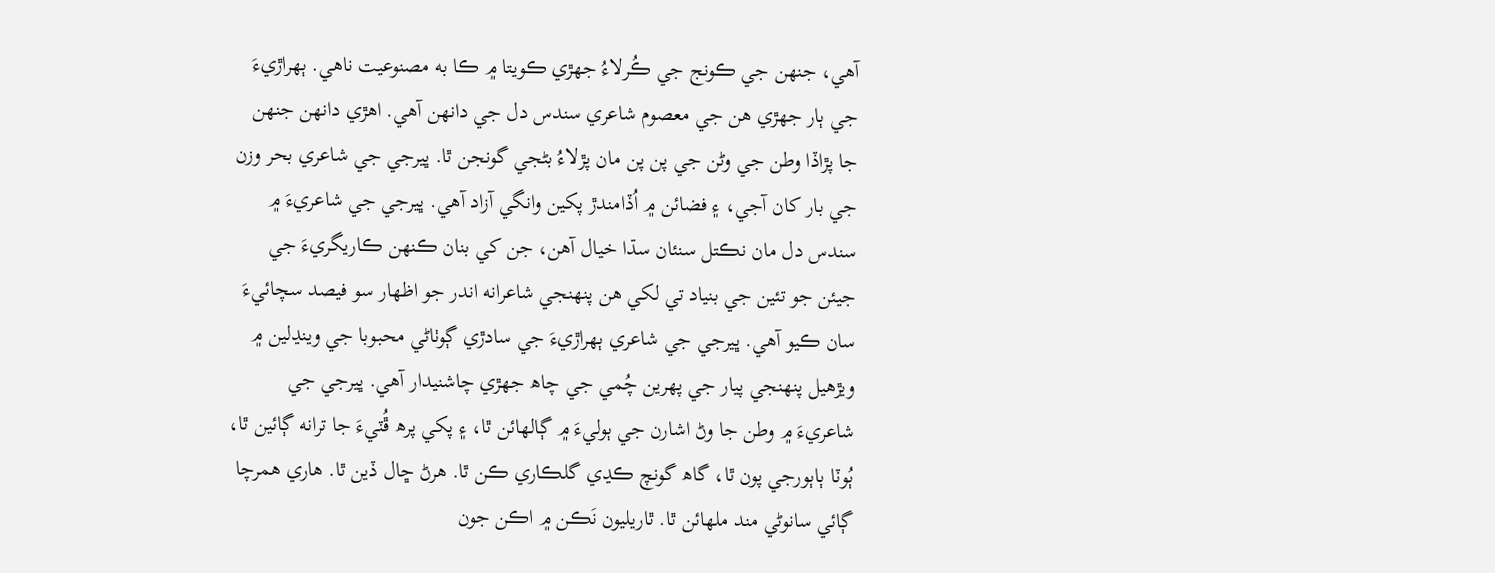آھي، جنهن جي ڪونج جي ڪُرلاءُ جهڙي ڪويتا ۾ ڪا به مصنوعيت ناهي. ٻهراڙيءَ جي ٻار جهڙي هن جي معصوم شاعري سندس دل جي دانهن آھي. اهڙي دانهن جنهن جا پڙاڏا وطن جي وڻن جي پن پن مان پڙلاءُ بڻجي گونجن ٿا. ڀيرجي جي شاعري بحر وزن جي بار کان آجي، ۽ فضائن ۾ اُڏامندڙ پکين وانگي آزاد آھي. ڀيرجي جي شاعريءَ ۾ سندس دل مان نڪتل سنئان سڌا خيال آھن، جن کي بنان ڪنهن ڪاريگريءَ جي جيئن جو تئين جي بنياد تي لکي هن پنهنجي شاعرانه اندر جو اظهار سو فيصد سچائيءَ سان ڪيو آھي. ڀيرجي جي شاعري ٻهراڙيءَ جي سادڙي ڳوٺاڻي محبوبا جي وينڍلين ۾ ويڙهيل پنهنجي پيار جي پهرين چُمي جي چاھ جهڙي چاشنيدار آھي. ڀيرجي جي شاعريءَ ۾ وطن جا وڻ اشارن جي ٻوليءَ ۾ ڳالهائن ٿا، ۽ پکي پرھ ڦُٽيءَ جا ترانه ڳائين ٿا، ٻُوٽا ٻاٻورجي پون ٿا، گاھ گونچ ڪڍي گلڪاري ڪن ٿا. هرڻ ڇال ڏين ٿا. هاري همرچا ڳائي سانوڻي مند ملهائن ٿا. ٿاريليون نَڪن ۾ اڪن جون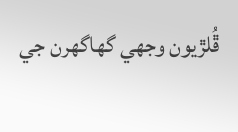ڦُلڙيون وجهي گهاگهرن جي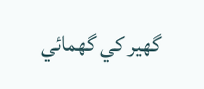گهير کي گهمائي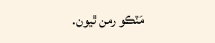مَٽڪو رمن ٿيون.